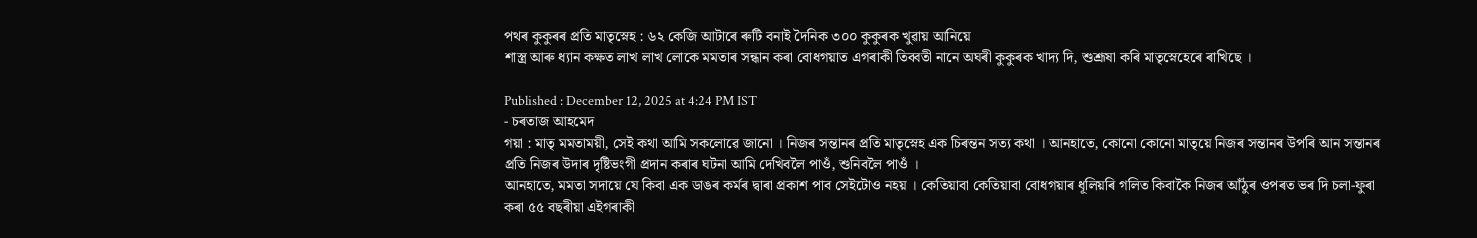পথৰ কুকুৰৰ প্ৰতি মাতৃস্নেহ : ৬২ কেজি আটাৰে ৰুটি বনাই দৈনিক ৩০০ কুকুৰক খুৱায় আনিয়ে
শাস্ত্ৰ আৰু ধ্যান কক্ষত লাখ লাখ লোকে মমতাৰ সন্ধান কৰা বোধগয়াত এগৰাকী তিব্বতী নানে অঘৰী কুকুৰক খাদ্য দি, শুশ্ৰূষা কৰি মাতৃস্নেহেৰে ৰাখিছে ।

Published : December 12, 2025 at 4:24 PM IST
- চৰতাজ আহমেদ
গয়া : মাতৃ মমতাময়ী, সেই কথা আমি সকলোৱে জানো । নিজৰ সন্তানৰ প্ৰতি মাতৃস্নেহ এক চিৰন্তন সত্য কথা । আনহাতে, কোনো কোনো মাতৃয়ে নিজৰ সন্তানৰ উপৰি আন সন্তানৰ প্ৰতি নিজৰ উদাৰ দৃষ্টিভংগী প্ৰদান কৰাৰ ঘটনা আমি দেখিবলৈ পাওঁ, শুনিবলৈ পাওঁ ।
আনহাতে, মমতা সদায়ে যে কিবা এক ডাঙৰ কৰ্মৰ দ্বাৰা প্ৰকাশ পাব সেইটোও নহয় । কেতিয়াবা কেতিয়াবা বোধগয়াৰ ধূলিয়ৰি গলিত কিবাকৈ নিজৰ আঁঠুৰ ওপৰত ভৰ দি চলা-ফুৰা কৰা ৫৫ বছৰীয়া এইগৰাকী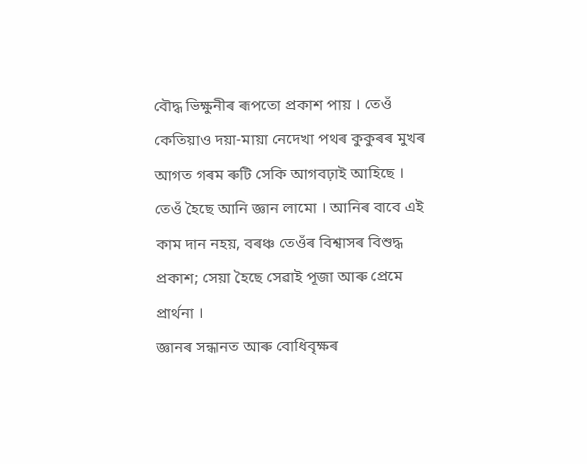বৌদ্ধ ভিক্ষুনীৰ ৰূপতো প্ৰকাশ পায় । তেওঁ কেতিয়াও দয়া-মায়া নেদেখা পথৰ কুকুৰৰ মুখৰ আগত গৰম ৰুটি সেকি আগবঢ়াই আহিছে । তেওঁ হৈছে আনি জ্ঞান লামো । আনিৰ বাবে এই কাম দান নহয়, বৰঞ্চ তেওঁৰ বিশ্বাসৰ বিশুদ্ধ প্ৰকাশ; সেয়া হৈছে সেৱাই পূজা আৰু প্ৰেমে প্ৰাৰ্থনা ।
জ্ঞানৰ সন্ধানত আৰু বোধিবৃক্ষৰ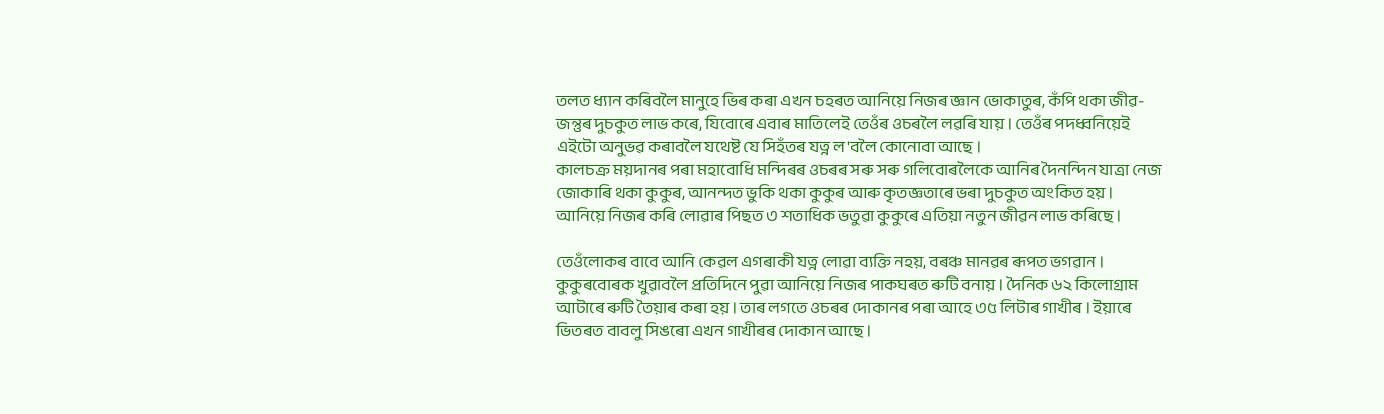তলত ধ্যান কৰিবলৈ মানুহে ভিৰ কৰা এখন চহৰত আনিয়ে নিজৰ জ্ঞান ভোকাতুৰ, কঁপি থকা জীৱ-জন্তুৰ দুচকুত লাভ কৰে, যিবোৰে এবাৰ মাতিলেই তেওঁৰ ওচৰলৈ লৱৰি যায় । তেওঁৰ পদধ্বনিয়েই এইটো অনুভৱ কৰাবলৈ যথেষ্ট যে সিহঁতৰ যত্ন ল'বলৈ কোনোবা আছে ।
কালচক্ৰ ময়দানৰ পৰা মহাবোধি মন্দিৰৰ ওচৰৰ সৰু সৰু গলিবোৰলৈকে আনিৰ দৈনন্দিন যাত্ৰা নেজ জোকাৰি থকা কুকুৰ, আনন্দত ভুকি থকা কুকুৰ আৰু কৃতজ্ঞতাৰে ভৰা দুচকুত অংকিত হয় । আনিয়ে নিজৰ কৰি লোৱাৰ পিছত ৩ শতাধিক ভতুৱা কুকুৰে এতিয়া নতুন জীৱন লাভ কৰিছে ।

তেওঁলোকৰ বাবে আনি কেৱল এগৰাকী যত্ন লোৱা ব্যক্তি নহয়, বৰঞ্চ মানৱৰ ৰূপত ভগৱান ।
কুকুৰবোৰক খুৱাবলৈ প্ৰতিদিনে পুৱা আনিয়ে নিজৰ পাকঘৰত ৰুটি বনায় । দৈনিক ৬২ কিলোগ্ৰাম আটাৰে ৰুটি তৈয়াৰ কৰা হয় । তাৰ লগতে ওচৰৰ দোকানৰ পৰা আহে ৩৫ লিটাৰ গাখীৰ । ইয়াৰে ভিতৰত বাবলু সিঙৰো এখন গাখীৰৰ দোকান আছে ।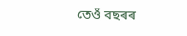তেওঁ বছৰৰ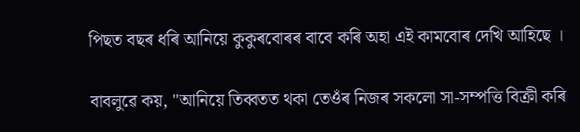পিছত বছৰ ধৰি আনিয়ে কুকুৰবোৰৰ বাবে কৰি অহা এই কামবোৰ দেখি আহিছে ।

বাবলুৱে কয়, "আনিয়ে তিব্বতত থকা তেওঁৰ নিজৰ সকলো সা-সম্পত্তি বিক্ৰী কৰি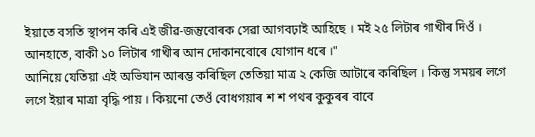ইয়াতে বসতি স্থাপন কৰি এই জীৱ-জন্তুবোৰক সেৱা আগবঢ়াই আহিছে । মই ২৫ লিটাৰ গাখীৰ দিওঁ । আনহাতে, বাকী ১০ লিটাৰ গাখীৰ আন দোকানবোৰে যোগান ধৰে ।"
আনিয়ে যেতিয়া এই অভিযান আৰম্ভ কৰিছিল তেতিয়া মাত্ৰ ২ কেজি আটাৰে কৰিছিল । কিন্তু সময়ৰ লগে লগে ইয়াৰ মাত্ৰা বৃদ্ধি পায় । কিয়নো তেওঁ বোধগয়াৰ শ শ পথৰ কুকুৰৰ বাবে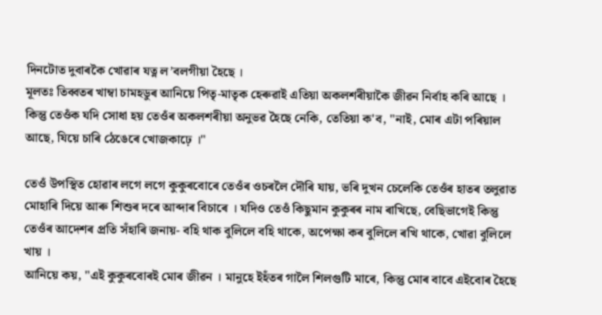দিনটোত দুবাৰকৈ খোৱাৰ যত্ন ল’বলগীয়া হৈছে ।
মূলতঃ তিব্বতৰ খাম্বা চামহডুৰ আনিয়ে পিতৃ-মাতৃক হেৰুৱাই এতিয়া অকলশৰীয়াকৈ জীৱন নিৰ্বাহ কৰি আছে । কিন্তু তেওঁক যদি সোধা হয় তেওঁৰ অকলশৰীয়া অনুভৱ হৈছে নেকি, তেতিয়া ক'ব, "নাই, মোৰ এটা পৰিয়াল আছে, যিয়ে চাৰি ঠেঙেৰে খোজকাঢ়ে ।"

তেওঁ উপস্থিত হোৱাৰ লগে লগে কুকুৰবোৰে তেওঁৰ ওচৰলৈ দৌৰি যায়, ভৰি দুখন চেলেকি তেওঁৰ হাতৰ তলুৱাত মোহাৰি দিয়ে আৰু শিশুৰ দৰে আব্দাৰ বিচাৰে । যদিও তেওঁ কিছুমান কুকুৰৰ নাম ৰাখিছে, বেছিভাগেই কিন্তু তেওঁৰ আদেশৰ প্ৰতি সঁহাৰি জনায়- বহি থাক বুলিলে বহি থাকে, অপেক্ষা কৰ বুলিলে ৰখি থাকে, খোৱা বুলিলে খায় ।
আনিয়ে কয়, "এই কুকুৰবোৰই মোৰ জীৱন । মানুহে ইহঁতৰ গালৈ শিলগুটি মাৰে, কিন্তু মোৰ বাবে এইবোৰ হৈছে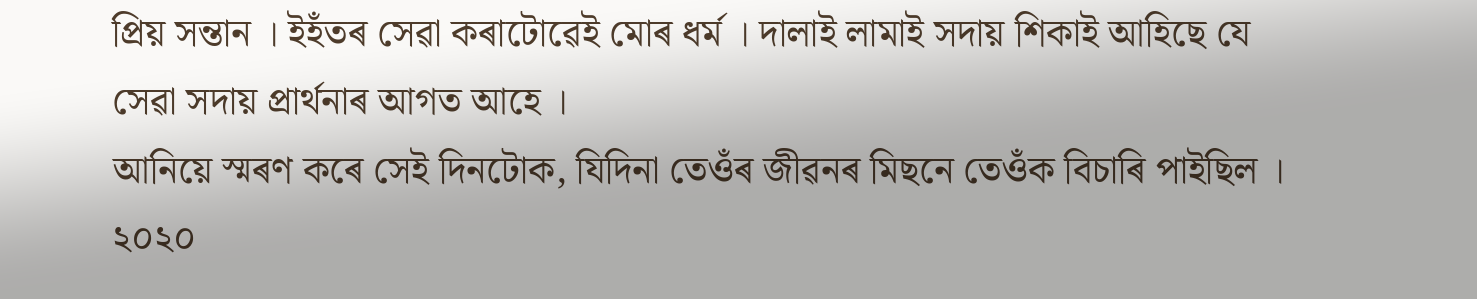প্ৰিয় সন্তান । ইহঁতৰ সেৱা কৰাটোৱেই মোৰ ধৰ্ম । দালাই লামাই সদায় শিকাই আহিছে যে সেৱা সদায় প্ৰাৰ্থনাৰ আগত আহে ।
আনিয়ে স্মৰণ কৰে সেই দিনটোক, যিদিনা তেওঁৰ জীৱনৰ মিছনে তেওঁক বিচাৰি পাইছিল । ২০২০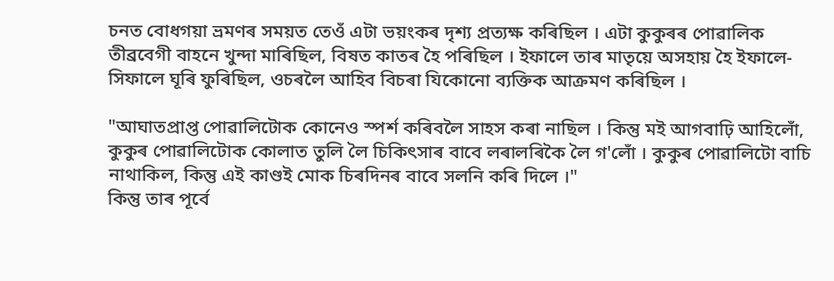চনত বোধগয়া ভ্ৰমণৰ সময়ত তেওঁ এটা ভয়ংকৰ দৃশ্য প্ৰত্যক্ষ কৰিছিল । এটা কুকুৰৰ পোৱালিক তীব্ৰবেগী বাহনে খুন্দা মাৰিছিল, বিষত কাতৰ হৈ পৰিছিল । ইফালে তাৰ মাতৃয়ে অসহায় হৈ ইফালে-সিফালে ঘূৰি ফুৰিছিল, ওচৰলৈ আহিব বিচৰা যিকোনো ব্যক্তিক আক্ৰমণ কৰিছিল ।

"আঘাতপ্ৰাপ্ত পোৱালিটোক কোনেও স্পৰ্শ কৰিবলৈ সাহস কৰা নাছিল । কিন্তু মই আগবাঢ়ি আহিলোঁ, কুকুৰ পোৱালিটোক কোলাত তুলি লৈ চিকিৎসাৰ বাবে লৰালৰিকৈ লৈ গ'লোঁ । কুকুৰ পোৱালিটো বাচি নাথাকিল, কিন্তু এই কাণ্ডই মোক চিৰদিনৰ বাবে সলনি কৰি দিলে ।"
কিন্তু তাৰ পূৰ্বে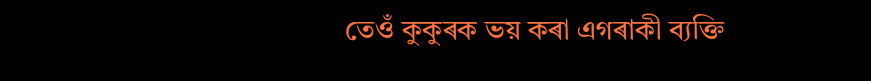তেওঁ কুকুৰক ভয় কৰা এগৰাকী ব্যক্তি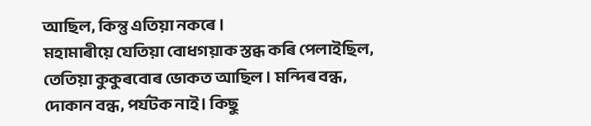আছিল, কিন্তু এতিয়া নকৰে ।
মহামাৰীয়ে যেতিয়া বোধগয়াক স্তব্ধ কৰি পেলাইছিল, তেতিয়া কুকুৰবোৰ ভোকত আছিল । মন্দিৰ বন্ধ, দোকান বন্ধ, পৰ্যটক নাই। কিছু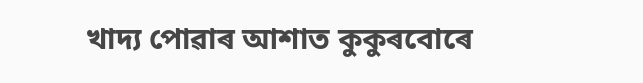খাদ্য পোৱাৰ আশাত কুকুৰবোৰে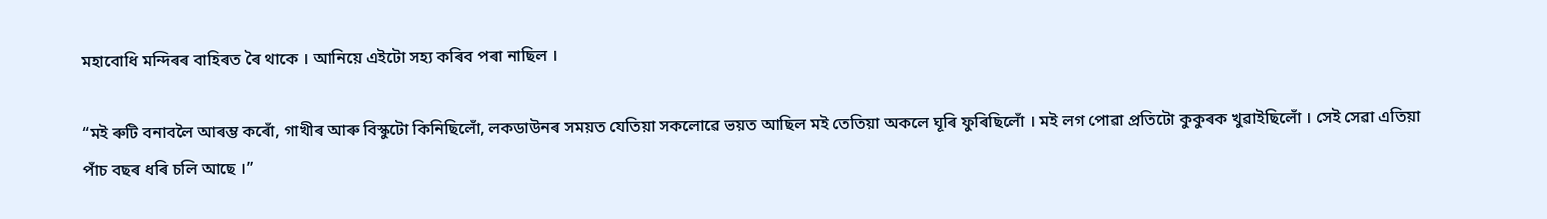মহাবোধি মন্দিৰৰ বাহিৰত ৰৈ থাকে । আনিয়ে এইটো সহ্য কৰিব পৰা নাছিল ।

“মই ৰুটি বনাবলৈ আৰম্ভ কৰোঁ, গাখীৰ আৰু বিস্কুটো কিনিছিলোঁ, লকডাউনৰ সময়ত যেতিয়া সকলোৱে ভয়ত আছিল মই তেতিয়া অকলে ঘূৰি ফুৰিছিলোঁ । মই লগ পোৱা প্ৰতিটো কুকুৰক খুৱাইছিলোঁ । সেই সেৱা এতিয়া পাঁচ বছৰ ধৰি চলি আছে ।”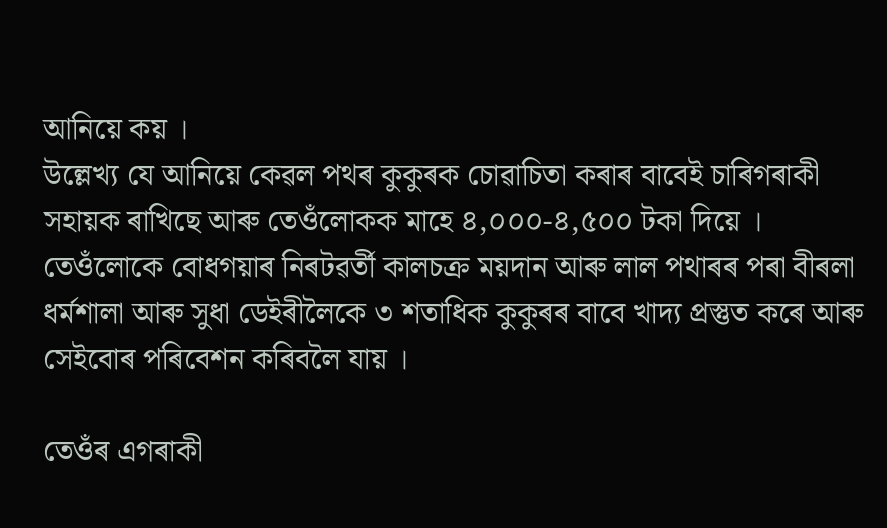আনিয়ে কয় ।
উল্লেখ্য যে আনিয়ে কেৱল পথৰ কুকুৰক চোৱাচিতা কৰাৰ বাবেই চাৰিগৰাকী সহায়ক ৰাখিছে আৰু তেওঁলোকক মাহে ৪,০০০-৪,৫০০ টকা দিয়ে । তেওঁলোকে বোধগয়াৰ নিৰটৱৰ্তী কালচক্ৰ ময়দান আৰু লাল পথাৰৰ পৰা বীৰলা ধৰ্মশালা আৰু সুধা ডেইৰীলৈকে ৩ শতাধিক কুকুৰৰ বাবে খাদ্য প্ৰস্তুত কৰে আৰু সেইবোৰ পৰিবেশন কৰিবলৈ যায় ।

তেওঁৰ এগৰাকী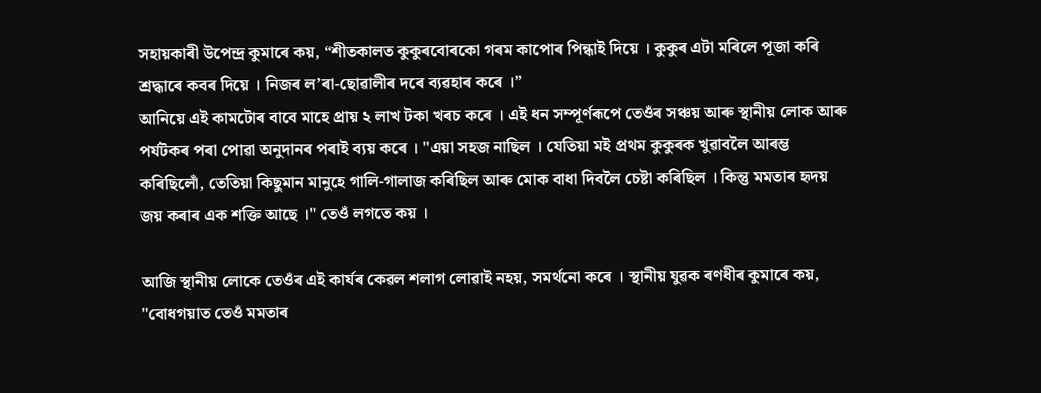সহায়কাৰী উপেন্দ্ৰ কুমাৰে কয়, “শীতকালত কুকুৰবোৰকো গৰম কাপোৰ পিন্ধাই দিয়ে । কুকুৰ এটা মৰিলে পূজা কৰি শ্ৰদ্ধাৰে কবৰ দিয়ে । নিজৰ ল’ৰা-ছোৱালীৰ দৰে ব্যৱহাৰ কৰে ।”
আনিয়ে এই কামটোৰ বাবে মাহে প্ৰায় ২ লাখ টকা খৰচ কৰে । এই ধন সম্পূৰ্ণৰূপে তেওঁৰ সঞ্চয় আৰু স্থানীয় লোক আৰু পৰ্যটকৰ পৰা পোৱা অনুদানৰ পৰাই ব্যয় কৰে । "এয়া সহজ নাছিল । যেতিয়া মই প্ৰথম কুকুৰক খুৱাবলৈ আৰম্ভ কৰিছিলোঁ, তেতিয়া কিছুমান মানুহে গালি-গালাজ কৰিছিল আৰু মোক বাধা দিবলৈ চেষ্টা কৰিছিল । কিন্তু মমতাৰ হৃদয় জয় কৰাৰ এক শক্তি আছে ।" তেওঁ লগতে কয় ।

আজি স্থানীয় লোকে তেওঁৰ এই কাৰ্যৰ কেৱল শলাগ লোৱাই নহয়, সমৰ্থনো কৰে । স্থানীয় যুৱক ৰণধীৰ কুমাৰে কয়, "বোধগয়াত তেওঁ মমতাৰ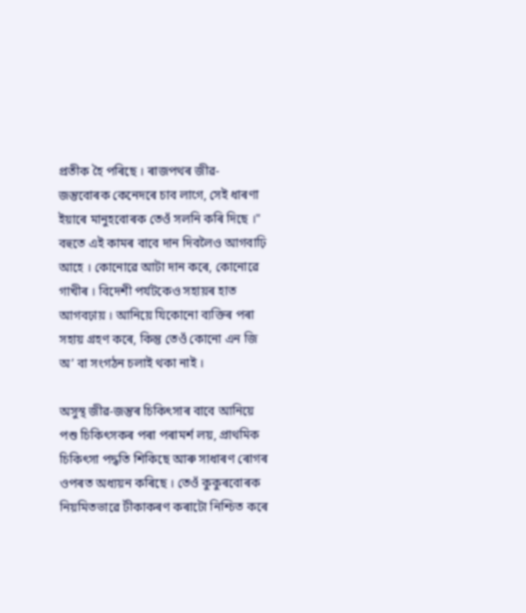প্ৰতীক হৈ পৰিছে । ৰাজপথৰ জীৱ-জন্তুবোৰক কেনেদৰে চাব লাগে, সেই ধাৰণা ইয়াৰে মানুহবোৰক তেওঁ সলনি কৰি দিছে ।"
বহুতে এই কামৰ বাবে দান দিবলৈও আগবাঢ়ি আহে । কোনোৱে আটা দান কৰে, কোনোৱে গাখীৰ । বিদেশী পৰ্যটকেও সহায়ৰ হাত আগবঢ়ায় । আনিয়ে যিকোনো ব্যক্তিৰ পৰা সহায় গ্ৰহণ কৰে, কিন্তু তেওঁ কোনো এন জি অ’ বা সংগঠন চলাই থকা নাই ।

অসুস্থ জীৱ-জন্তুৰ চিকিৎসাৰ বাবে আনিয়ে পশু চিকিৎসকৰ পৰা পৰামৰ্শ লয়, প্ৰাথমিক চিকিৎসা পদ্ধতি শিকিছে আৰু সাধাৰণ ৰোগৰ ওপৰত অধ্যয়ন কৰিছে । তেওঁ কুকুৰবোৰক নিয়মিতভাৱে টীকাকৰণ কৰাটো নিশ্চিত কৰে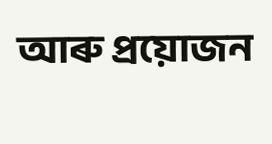আৰু প্ৰয়োজন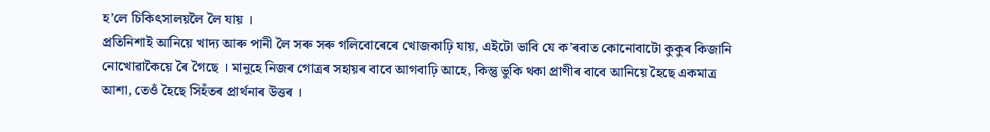হ’লে চিকিৎসালয়লৈ লৈ যায় ।
প্ৰতিনিশাই আনিয়ে খাদ্য আৰু পানী লৈ সৰু সৰু গলিবোৰেৰে খোজকাঢ়ি যায়, এইটো ভাবি যে ক’ৰবাত কোনোবাটো কুকুৰ কিজানি নোখোৱাকৈয়ে ৰৈ গৈছে । মানুহে নিজৰ গোত্ৰৰ সহায়ৰ বাবে আগবাঢ়ি আহে, কিন্তু ভুকি থকা প্ৰাণীৰ বাবে আনিয়ে হৈছে একমাত্ৰ আশা, তেওঁ হৈছে সিহঁতৰ প্ৰাৰ্থনাৰ উত্তৰ ।